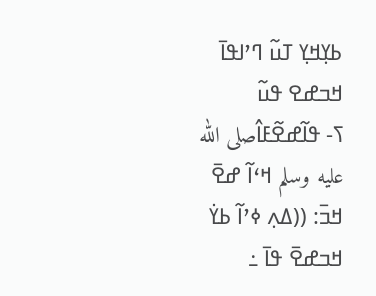ߕߌ߲ߞߌ߲ ߠߎ߬ ߣߴߊߟߊ߫ ߞߏߝߐ ߟߎ߬
ߖ- ߟߊ߬ߝߐ߬ߓߊ߮صلى الله عليه وسلم ߞߵߊ߬ ߝߐ߫ ߞߏ߫: ((ߡߍ߲ ߦߴߊ߬ ߕߌ߭ ߞߏߝߐ߫ ߟߊ߫ ߸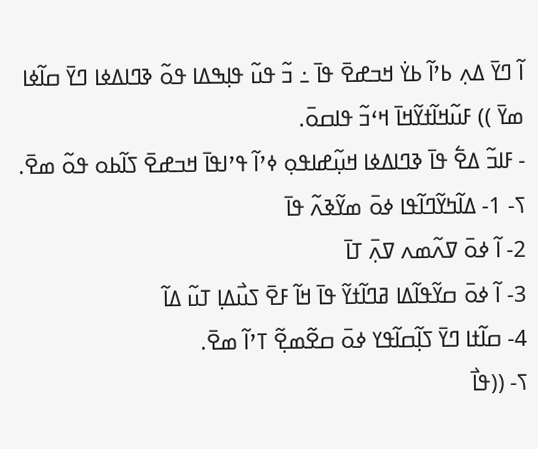ߊ߬ ߣߌ߫ ߡߍ߲ ߕߴߊ߬ ߕߌ߭ ߞߏߝߐ߫ ߟߊ߫ ߸ ߏ߬ ߟߎ߬ ߟߊ߲ߒߡߊ ߟߋ߬ ߢߣߊߡߦߊ ߣߌ߫ ߛߊ߬ߦߊ ߘߌ߫ )) ߓߎ߬ߞߊ߬ߙߌ߬ߞߊ߫ ߞߵߏ߬ ߟߊߛߋ߫.
- ߓߊߏ߬ ߡߐ߱ ߟߊ߫ ߢߣߊߡߦߊ ߞߎ߲߬ߝߊߟߋ߲ ߦߴߊ߬ ߟߴߊߟߊ߫ ߞߏߝߐ߫ ߖߊ߬ߕߋ ߟߋ߬ ߘߐ߫.
ߖ- 1- ߡߊ߬ߤߌ߬ߣߊ߬ߟߊ ߦߋ߫ ߘߌ߬ߢߍ߬ ߟߊ߫
2- ߊ߬ ߦߋ߫ ߜߍ߬ߘߍ ߜߍ߲߫ ߠߊ߫
3- ߊ߬ ߦߋ߫ ߛߌ߬ߟߊ߬ߡߊ ߥߣߊ߬ߙߌ߬ ߟߊ߫ ߞߊ߬ ߓߐ߫ ߖߎ߯ߡߊ߲ ߠߎ߬ ߡߊ߬
4- ߛߊ߬ߙߊ ߣߌ߫ ߖߊ߲߬ߛߊ߬ߟߌ ߦߋ߫ ߛߐ߬ߘߐ߲߬ ߠߴߊ߬ ߘߐ߫.
ߖ- ((ߟߊ߯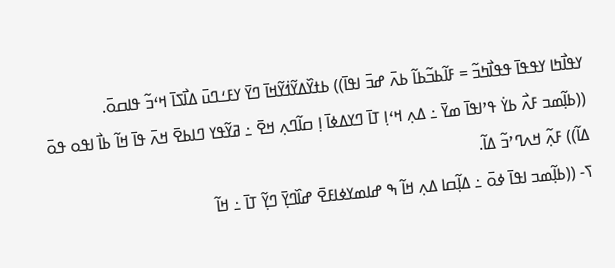ߌߟߊ߯ߤߊ ߌߟߟߊ߫ ߟߟߊ߯ߤߏ߬ = ߓߊ߬ߕߏ߬ߕߊ߬ ߕߍ߫ ߝߏ߫ ߊߟߊ߫)) ߕߙߌ߰ߡߌ߬ߗ߭ߌ߬ߞߊ߫ ߣߌ߫ ߌߓߑߣߎ߫ ߡߊ߯ߖߊ߫ ߞߵߏ߬ ߟߊߛߋ߫.
((ߕߊ߲߬ߘߏ ߓߍ߯ ߕߌ߭ ߟߴߊߟߊ߫ ߘߌ߫ ߸ ߡߍ߲ ߞߵߊ߲ ߠߊ߫ ߣߌߡߦߊ߫ ߊ߲ ߛߊ߬ߣߍ߲ ߞߐ߫ ߸ ߥߌ߬ߟߌ ߣߊߕߐ߫ ߞߍ߫ ߟߊ߫ ߞߊ߬ ߕߊ߯ ߊߟߋ ߟߋ߫ ߡߊ߬)) ߓߍ߲߬ ߞߍߣߴߏ߬ ߡߊ߬.
ߖ- ((ߕߊ߲߬ߘߏ ߊߟߊ߫ ߦߋ߫ ߸ ߡߊ߲߬ߛߊ ߡߍ߲ ߞߊ߬ ߒ ߝߊߘߌߦߊߓߐ߫ ߝߊ߰ߣߌ߲߫ ߣߌ߲߬ ߠߊ߫ ߸ ߞߊ߬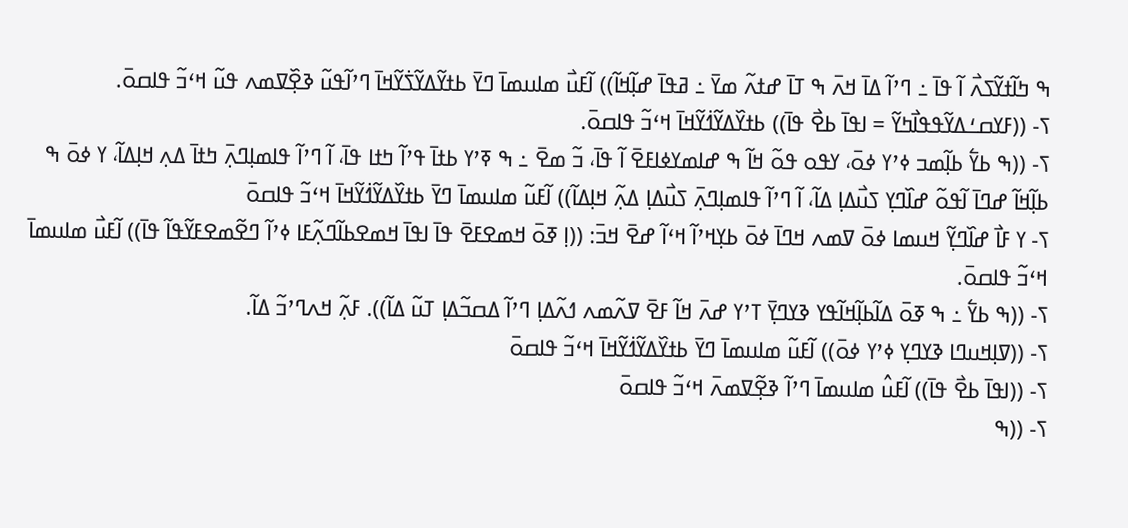ߒ ߤߊ߬ߙߌ߬ߖߍ߯ ߊ߬ ߟߊ߫ ߸ ߣߴߊ߬ ߡߊ߫ ߞߍ߫ ߒ ߠߊ߫ ߝߙߍ߬ ߘߌ߫ ߸ ߥߟߊ߫ ߝߊ߲߬ߞߊ߬)) ߊ߬ߓߎ߯ ߘߊߎߘߊ߫ ߣߌ߫ ߕߙߌ߬ߡߌ߬ߖ߭ߌ߬ߞߊ߫ ߣߴߊ߬ߟߎ߬ ߢߐ߲߰ߜߘߍ ߟߎ߬ ߞߵߏ߬ ߟߊߛߋ߫.
ߖ- ((ߓߌߛߑߡߌ߬ߟߟߊ߯ߤߌ߬ = ߊߟߊ߫ ߕߐ߯ ߟߊ߫)) ߕߙߌ߰ߡߌ߬ߗ߭ߌ߬ߞߊ߫ ߞߵߏ߬ ߟߊߛߋ߫.
ߖ- ((ߒ ߕߌ߱ ߕߊ߲߬ߘߏ ߦߴߌ ߦߋ߫، ߌߟߋ ߟߋ߬ ߞߊ߬ ߒ ߝߊߘߌߦߊߓߐ߫ ߊ߬ ߟߊ߫، ߏ߬ ߘߐ߫ ߸ ߒ ߧߴߌ ߕߙߊ߫ ߟߴߊ߬ ߤߙߊ ߟߊ߫، ߊ߬ ߣߴߊ߬ ߟߊߘߊ߲ߣߍ߲߫ ߤߙߊ߫ ߡߍ߲ ߞߊ߲ߡߊ߬، ߌ ߦߋ߫ ߒ ߕߊ߲߬ߞߊ߬ ߝߣߊ߫ ߊ߬ߟߋ߬ ߝߊ߰ߣߌ߲ ߖߎ߯ߡߊ߲ ߡߊ߬، ߊ߬ ߣߴߊ߬ ߟߊߘߊ߲ߣߍ߲߫ ߖߎ߯ߡߊ߲ ߡߍ߲߬ ߞߊ߲ߡߊ߬)) ߊ߬ߓߎ߬ ߘߊߎߘߊ߫ ߣߌ߫ ߕߙߌ߰ߡߌ߬ߗ߭ߌ߬ߞߊ߫ ߞߵߏ߬ ߟߊߛߋ߫
ߖ- ߌ ߓߊ߯ ߝߊ߰ߣߌ߲߬ ߞߎߘߊ ߦߋ߫ ߜߘߍ ߞߣߊ߫ ߦߋ߫ ߕߌ߲ߞߴߊ߬ ߞߵߊ߬ ߝߐ߫ ߞߏ߫: ((ߊ߲ ߧߋ߫ ߞߘߐߓߐ߫ ߟߊ߫ ߊߟߊ߫ ߞߘߐߕߊ߬ߣߍ߲߬ߓߊ ߦߴߊ߬ ߣߐ߬ߘߐߓߌ߬ߟߊ߬ ߟߊ߫)) ߊ߬ߓߎ߯ ߘߊߎߘߊ߫ ߞߵߏ߬ ߟߊߛߋ߫.
ߖ- ((ߒ ߕߌ߱ ߸ ߒ ߧߋ߫ ߡߊ߬ߕߊ߲߬ߞߊ߬ߟߌ ߢߌߣߌ߲߫ ߠߴߌ ߝߍ߫ ߞߊ߬ ߓߐ߫ ߜߍ߬ߘߍ ߗߍ߬ߡߊ߲ ߣߴߊ߬ ߡߛߏ߬ߡߊ߲ ߠߎ߬ ߡߊ߬)). ߓߍ߲߬ ߞߍߣߴߏ߬ ߡߊ߬.
ߖ- ((ߜߊ߲ߞߎߣߊ ߢߌߣߌ߲ ߦߴߌ ߦߋ߫)) ߊ߬ߓߎ߬ ߘߊߎߘߊ߫ ߣߌ߫ ߕߙߌ߰ߡߌ߬ߗ߭ߌ߬ߞߊ߫ ߞߵߏ߬ ߟߊߛߋ߫
ߖ- ((ߊߟߊ߫ ߕߐ߯ ߟߊ߫)) ߊ߬ߓߎ߮ ߘߊߎߘߊ߫ ߣߴߊ߬ ߢߐ߲߬ߜߘߍ߫ ߞߵߏ߬ ߟߊߛߋ߫
ߖ- ((ߒ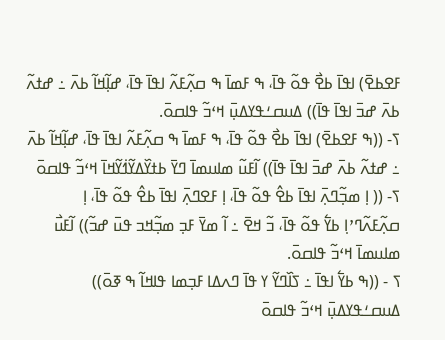ߓߐߕߐ߫) ߊߟߊ߫ ߕߐ߯ ߟߋ߬ ߟߊ߫، ߒ ߓߘߊ߫ ߒ ߛߍ߲߬ߓߍ߬ ߊߟߊ߫ ߟߊ߫، ߝߊ߲߬ߞߊ߬ ߕߍ߫ ߸ ߝߙߍ߬ ߕߍ߫ ߝߏ߫ ߊߟߊ߫ ߟߊ߫)) ߡߎߛߑߟߌߡߎ߲߫ ߞߵߏ߬ ߟߊߛߋ߫.
ߖ- ((ߒ ߓߐߕߐ߫) ߊߟߊ߫ ߕߐ߯ ߟߋ߬ ߟߊ߫، ߒ ߓߘߊ߫ ߒ ߛߍ߲߬ߓߍ߬ ߊߟߊ߫ ߟߊ߫، ߝߊ߲߬ߞߊ߬ ߕߍ߫ ߸ ߝߙߍ߬ ߕߍ߫ ߝߏ߫ ߊߟߊ߫ ߟߊ߫)) ߊ߬ߓߎ߬ ߘߊߎߘߊ߫ ߣߌ߫ ߕߙߌ߰ߡߌ߬ߗ߭ߌ߬ߞߊ߫ ߞߵߏ߬ ߟߊߛߋ߫
ߖ- (( ߊ߲ ߘߏ߲߬ߣߍ߲߫ ߊߟߊ߫ ߕߐ߮ ߟߋ߬ ߟߊ߫، ߊ߲ ߓߐߣߍ߲߫ ߊߟߊ߫ ߕߐ߮ ߟߋ߬ ߟߊ߫، ߊ߲ ߛߍ߲߬ߓߍ߬ߣߴߊ߲ ߕߌ߱ ߟߋ߬ ߟߊ߫، ߏ߬ ߞߐ߫ ߸ ߊ߬ ߘߌ߫ ߓߏ߲ ߘߏ߲߬ߞߏ ߟߎ߫ ߝߏ߬)) ߊ߬ߓߎ߯ ߘߊߎߘߊ߫ ߞߵߏ߬ ߟߊߛߋ߫.
ߖ - ((ߒ ߕߌ߱ ߊߟߊ߫ ߸ ߖߊ߰ߣߌ߬ ߌ ߟߊ߫ ߣߍߡߊ ߓߏ߲ߘߊ ߟߊߞߊ߬ ߒ ߧߋ߫)) ߡߎߛߑߟߌߡߎ߲߫ ߞߵߏ߬ ߟߊߛߋ߫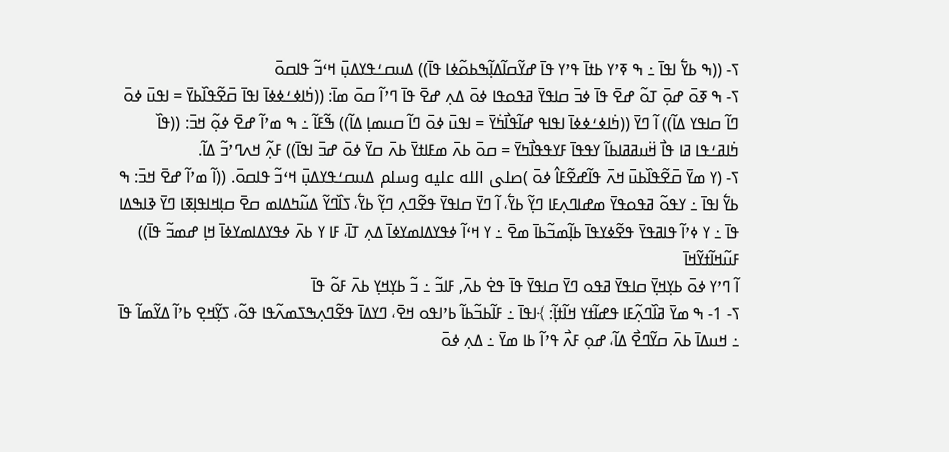ߖ- ((ߒ ߕߌ߱ ߊߟߊ߫ ߸ ߒ ߧߴߌ ߕߙߊ߫ ߟߴߌ ߟߊ߫ ߝߌ߬ߛߊ߬ߡߊ߲߬ߒߕߋ߬ߦߊ ߟߊ߫)) ߡߎߛߑߟߌߡߎ߲߫ ߞߵߏ߬ ߟߊߛߋ߫
ߖ- ߒ ߧߋ߫ ߝߋ߲߫ ߠߋ߬ ߝߐ߫ ߟߊ߫ ߦߏ߫ ߛߊߟߌ߫ ߥߟߋߟߊ ߦߋ߫ ߡߍ߲ ߝߐ߫ ߟߊ߫ ߣߴߊ߬ ߛߋ߫ ߘߊ߫: ((ߤ߭ߊߦߑߦߦߊ߫ ߊߟߊ߫ ߛ߫ߐ߬ߟߊ߰ߕߌ߫ = ߊߟߎ߫ ߦߋ߫ ߣߊ߬ ߛߊߟߌ ߡߊ߬)) ߊ߬ ߣߌ߫ ((ߤ߭ߊߦߑߦߦߊ߫ ߊߟߊߟ ߝߊ߬ߟߊ߯ߤ߭ߌ߫ = ߊߟߎ߫ ߦߋ߫ ߣߊ߬ ߛߎߘߊ߲ ߡߊ߬)) ߒ߬ߓߊ߬ ߸ ߒ ߘߴߊ߬ ߝߐ߫ ߦߋ߲߬ ߞߏ߫: ((ߟߊ߰ ߤ߭ߊߥߑߟߊ ߥߊ ߟߊ߯ ߞ߳ߎߥߥߊߕߊ߬ ߌߟߟߊ߫ ߓߌߟߟߊ߯ߤߌ߫ = ߛߋ߫ ߕߍ߫ ߘߓߊߙߌ߫ ߕߍ߫ ߛߌ߫ ߦߋ߫ ߝߏ߫ ߊߟߊ߫)) ߓߍ߲߬ ߞߍߣߴߏ߬ ߡߊ߬.
ߖ- (ߌ ߘߌ߫ ߛ߫ߐ߬ߟߊ߰ߕߎ߫ ߞߍ߫ ߟߊ߬ߝߐ߬ߓߊ߮ ߦߋ߫ )صلى الله عليه وسلم ߡߎߛߑߟߌߡߎ߲߫ ߞߵߏ߬ ߟߊߛߋ߫. ((ߊ߬ ߘߴߊ߬ ߝߐ߫ ߞߏ߫: ߒ ߕߌ߱ ߊߟߊ߫ ߸ ߌߟߋ߬ ߥߟߋߟߌ߫ ߘߝߊߣߍ߲ߓߊ ߣߌ߲߬ ߕߌ߱، ߊ߬ ߣߌ߫ ߛߊߟߌ߫ ߟߐ߬ߣߍ߲ ߣߌ߲߬ ߕߌ߱، ߖߊ߰ߣߌ߬ ߡߎ߬ߤߡߊߘ ߛߐ߫ ߛߊ߲ߞߊߟߊ߲ߧߊ ߣߌ߫ ߢߊߒߡߊ ߟߊ߫ ߸ ߌ ߦߴߊ߬ ߟߊߥߟߌ߫ ߟߐ߬ߦߌߟߊ߫ ߕߊ߲߬ߘߏ߬ߕߊ߫ ߘߐ߫ ߸ ߌ ߞߵߊ߬ ߦߟߌߡߊߘߌߦߊ߫ ߡߍ߲ ߠߊ߫، ߓߊ ߌ ߕߍ߫ ߦߟߌߡߊߘߌߦߊ߫ ߞߊ߲ ߝߘߏ߬ ߟߊ߫)) ߓߎ߬ߞߊ߬ߙߌ߬ߞߊ߫
ߊ߬ ߣߴߌ ߦߋ߫ ߕߌ߲ߞߌ߲߫ ߛߊߟߌ߫ ߥߟߋ ߣߌ߫ ߛߊߟߌ߫ ߟߊ߫ ߟߐ߭ ߕߍ߫, ߓߊߏ߬ ߸ ߏ߬ ߕߌ߲ߞߌ߲ ߕߍ߫ ߓߋ߬ ߟߊ߫
ߖ- 1- ߒ ߘߌ߫ ߥߊ߰ߣߍ߲߬ߓߊ ߟߝߊ߬ߙߌ ߞߊ߬ߙߊ߲߬: ﴾ߊߟߊ߫ ߸ ߓߊ߬ߕߏ߬ߕߊ߬ ߕߴߊߟߋ ߞߐ߫، ߣߌߡߊ߫ ߟߐ߬ߣߍ߲ߒߖߘߍ߬ߟߊ ߟߋ߬، ߖߌ߲߬ߞߐ߲ ߕߴߊ߬ ߡߌ߬ߘߊ߬ ߟߊ߫ ߸ ߞߎߡߊ߫ ߕߍ߫ ߛߌ߬ߣߐ߯ ߡߊ߬، ߝߋ߲ ߓߍ߯ ߟߴߊ߬ ߕߊ ߘߌ߫ ߸ ߡߍ߲ ߦߋ߫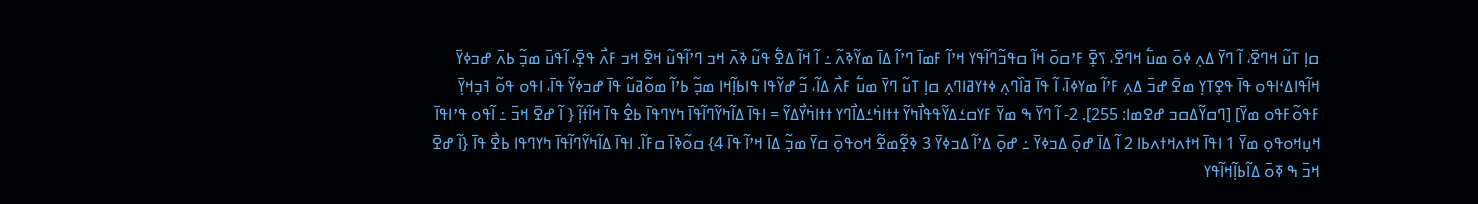ߛߊ߲ ߠߎ߬ ߞߣߐ߫، ߊ߬ ߣߌ߫ ߡߍ߲ ߦߋ߫ ߘߎ߱ ߞߣߐ߫، ߖߐ߲߫ ߓߴߛߋ߫ ߞߊ߬ ߛߟߏ߬ߣߊ߬ߟߌ ߞߴߊ߬ ߓߘߊ߫ ߣߴߊ߬ ߡߊ߫ ߘߌ߬ߢߍ߬ ߸ ߊ߬ ߞߊ߬ ߡߐ߱ ߟߎ߬ ߢߍ߫ ߞߏ ߣߴߊ߬ߟߎ߬ ߞߐ߫ ߞߏ ߓߍ߯ ߟߐ߲߫، ߊ߬ߟߎ߫ ߘߏ߲߬ ߕߍ߫ ߝߏߦߌ߫ ߞߊ߬ߟߊߡߵߊߟߋ ߟߊ߫ ߟߐ߲ߠߌ߲ ߘߐ߫ ߝߏ߫ ߡߍ߲ ߓߴߊ߬ ߘߌߦߊ߫، ߊ߬ ߟߊ߫ ߥߊ߰ߣߍ߲ ߦߙߌߥߊߣߍ߲ ߛߊ߲ ߠߎ߬ ߣߌ߫ ߘߎ߱ ߓߍ߯ ߡߊ߬، ߏ߬ ߝߌ߬ߟߊ ߟߊߕߊ߲߬ߞߊ ߘߏ߲߬ ߕߴߊ߬ ߘߋ߬ߥߎ߬ ߟߊ߫ ߝߏߦߌ߬ ߟߊ߫، ߊߟߋ ߟߋ߬ ߔߏ߲ߞߌ߲߫ ߓߟߋ߬ߓߟߋ ߘߌ߫] [ߣߛߌ߬ߡߛߏ ߝߐߘߊ: 255]. 2- ߊ߬ ߣߌ߫ ߒ ߘߌ߫ ߓߌߛߑߡߌ߬ߟߟߊ߯ߤߌ߬ ߙߙߊߤ߭ߑߡߊ߯ߣߌ ߙߙߊߤ߭ߌ߯ߡߌ߬ = ߊߟߊ߫ ߡߊ߬ߤߌ߬ߣߊ߬ߟߊ߫ ߤߌߣߟߊ߫ ߕߐ߮ ߟߊ߫ ߞߊ߬ߙߊ߲߬ { ߊ߬ ߝߐ߫ ߞߏ߫ ߸ ߊ߬ߟߋ ߟߴߊߟߊ߫ ߞߎ߲ߞߋߟߋ߲ ߘߌ߫ 1 ߊߟߊ߫ ߞߙߍߞߙߍߕߊ 2 ߊ߬ ߡߊ߫ ߝߋ߲߫ ߡߏߦߌ߫ ߸ ߝߋ߲߫ ߡߴߊ߬ ߡߏߦߌ߫ 3 ߢߐ߲߬ߘߐ߬ ߞߋߟߋ߲߫ ߛߌ߫ ߘߏ߲߬ ߡߊ߫ ߞߴߊ߬ ߟߊ߫ 4} ߛߋ߬ߢߊ߫ ߛߓߊ߬. ߊߟߊ߫ ߡߊ߬ߤߌ߬ߣߊ߬ߟߊ߫ ߤߌߣߟߊ ߕߐ߯ ߟߊ߫ {ߊ߬ ߝߐ߫ ߞߏ߫ ߒ ߧߋ߫ ߡߊ߬ߕߊ߲߬ߞߊ߬ߟߌ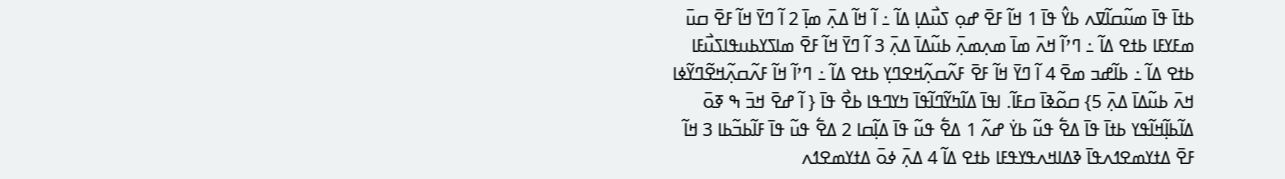ߕߙߊ߫ ߟߊ߫ ߘߎ߬ߛߊ߬ߜߍ ߕߌ߮ ߟߊ߫ 1 ߞߊ߬ ߓߐ߫ ߝߋ߲ ߖߎ߯ߡߊ߲ ߡߊ߬ ߸ ߊ߬ ߞߊ߬ ߡߍ߲߫ ߘߊ߲߫ 2 ߊ߬ ߣߌ߫ ߞߊ߬ ߓߐ߫ ߛߎ߫ ߘߓߌߓߊ ߕߙߐ ߡߊ߬ ߸ ߣߴߊ߬ ߞߍ߫ ߘߊ߫ ߘߍ߲ߘߍ߲߫ ߕߎ߬ߡߊ߫ ߡߍ߲߫ 3 ߊ߬ ߣߌ߫ ߞߊ߬ ߓߐ߫ ߘߊߖߌߕߎߟߊߖߎ߯ߓߊ ߕߙߐ ߡߊ߬ ߸ ߕߊ߬ߝߏ ߘߐ߫ 4 ߊ߬ ߣߌ߫ ߞߊ߬ ߓߐ߫ ߓߍ߬ߛߍ߲߬ߞߐߣߌ߲ ߕߙߐ ߡߊ߬ ߸ ߣߴߊ߬ ߞߊ߬ ߓߍ߬ߛߍ߲߬ߞߐ߬ߣߌ߬ߦߊ ߞߍ߫ ߕߎ߬ߡߊ߫ ߡߍ߲߫ 5} ߛߋ߬ߢߊ߫ ߛߓߊ߬. ߊߟߊ߫ ߡߊ߬ߤߌ߬ߣߊ߬ߟߊ߫ ߤߌߣߟߊ ߕߐ߯ ߟߊ߫ { ߊ߬ ߝߐ߫ ߞߏ߫ ߒ ߧߋ߫ ߡߊ߬ߕߊ߲߬ߞߊ߬ߟߌ ߕߙߊ߫ ߟߊ߫ ߡߐ߱ ߟߎ߬ ߕߌ߭ ߝߍ߬ 1 ߡߐ߱ ߟߎ߬ ߟߊ߫ ߡߊ߲߬ߛߊ 2 ߡߐ߱ ߟߎ߬ ߟߊ߫ ߓߊ߬ߕߏ߬ߕߊ 3 ߞߊ߬ ߓߐ߫ ߡߙߌߘߐߗߍߟߊ߫ ߢߡߊߞߍߟߌߟߓߊ ߕߙߐ ߡߊ߬ 4 ߡߍ߲߫ ߦߋ߫ ߡߙߌߘߐߗߍ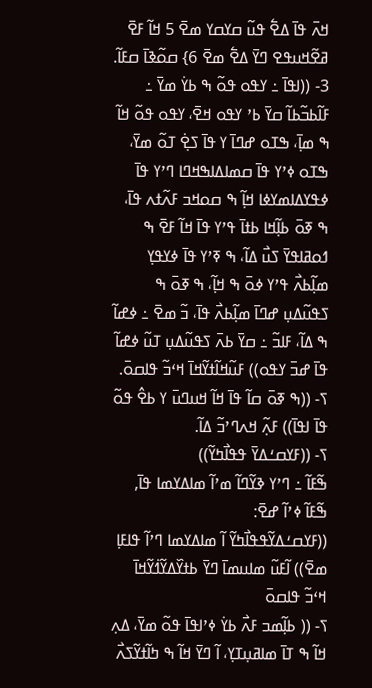ߞߍ߫ ߟߊ߫ ߡߐ߱ ߟߎ߬ ߛߌߛߌ ߘߐ߫ 5 ߞߊ߬ ߓߐ߫ ߥߐ߬ߞߎߟߐ ߣߌ߫ ߡߐ߱ ߘߐ߫ 6} ߛߋ߬ߢߊ߫ ߛߓߊ߬. 3- ((ߊߟߊ߫ ߸ ߌߟߋ ߟߋ߬ ߒ ߕߌ߭ ߘߌ߫ ߸ ߓߊ߬ߕߏ߬ߕߊ߬ ߛߌ߫ ߕߴ ߌߟߋ ߞߐ߫، ߌߟߋ ߟߋ߬ ߞߊ߬ ߒ ߘߊ߲߫، ߒߠߋ ߝߣߊ߫ ߌ ߟߊ߫ ߖߐ߲߭ ߠߋ߬ ߘߌ߫، ߒߠߋ ߦߴߌ ߟߊ߫ ߛߘߊߡߊߒߞߣߊ ߣߴߌ ߟߊ߫ ߦߟߌߡߊߘߌߦߊ ߞߊ߲߬ ߒ ߛߋߞߏ ߓߍ߬ߙߍ ߟߊ߫، ߒ ߧߋ߫ ߕߊ߲߬ߞߊ ߕߙߊ߫ ߟߴߌ ߟߊ߫ ߞߊ߬ ߓߐ߫ ߒ ߗߋߥߊߟߌ߫ ߖߎ߯ ߡߊ߬، ߒ ߧߴߌ ߟߊ߫ ߦߌߟߌ߲ ߘߊ߲߬ߕߍ߯ ߟߴߌ ߦߋ߫ ߒ ߞߊ߲߬، ߒ ߧߋ߫ ߒ ߖߟߎ߬ߡߎ߲ ߝߣߊ߫ ߘߊ߲߬ߕߍ߯ ߟߊ߫، ߏ߬ ߘߐ߫ ߸ ߦߝߊ߬ ߒ ߡߊ߬، ߓߊߏ߬ ߸ ߛߌ߫ ߕߍ߫ ߖߟߎ߬ߡߎ߲ ߠߎ߬ ߦߝߊ߬ ߟߊ߫ ߝߏ߫ ߌߟߋ)) ߓߎ߬ߞߊ߬ߙߌ߬ߞߊ߫ ߞߵߏ߬ ߟߊߛߋ߫.
ߖ- ((ߒ ߧߋ߫ ߛߊ߬ ߟߊ߫ ߞߊ߬ ߞߎߣߎ߫ ߌ ߕߐ߮ ߟߋ߬ ߟߊ߫ ߊߟߊ߫)) ߓߍ߲߬ ߞߍߣߴߏ߬ ߡߊ߬.
ߖ- ((ߓߌߛߑߡߌ߫ ߟߟߊ߯ߤߌ߬))
ߒ߬ߓߊ߬ ߸ ߣߴߌ ߢߌ߬ߣߊ߬ ߘߴߊ߬ ߘߊߡߌߘߊ ߟߊ߫, ߒ߬ߓߊ߬ ߦߴߊ߬ ߝߐ߫:
((ߓߌߛߑߡߌ߬ߟߟߊ߯ߤߌ߬ ߊ߬ ߘߊߡߌߘߊ ߣߴߊ߬ ߟߊߓߊ߲ ߘߐ߫)) ߊ߬ߓߎ߬ ߘߊߎߘߊ߫ ߣߌ߫ ߕߙߌ߰ߡߌ߬ߗ߭ߌ߬ߞߊ߫ ߞߵߏ߬ ߟߊߛߋ߫
ߖ- (( ߕߊ߲߬ߘߏ ߓߍ߯ ߕߌ߭ ߦߴߊߟߊ߫ ߟߋ߬ ߘߌ߫، ߡߍ߲ ߞߊ߬ ߒ ߠߊ߫ ߘߊߥߎ߲ߠߌ߲، ߊ߬ ߣߌ߫ ߞߊ߬ ߒ ߤߊ߬ߙߌ߬ߖߍ߯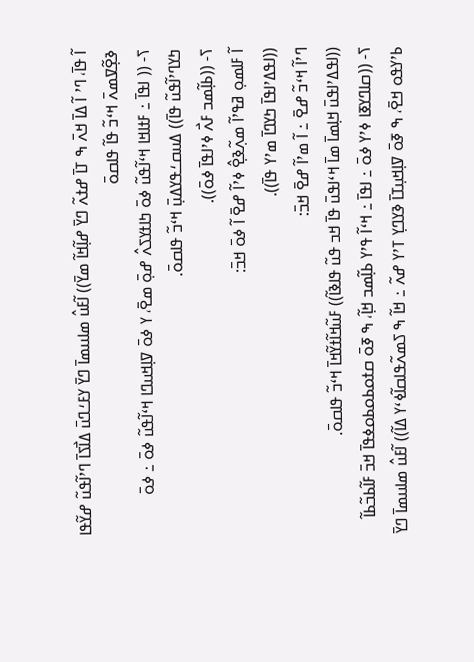ߊ߬ ߟߊ߫، ߣߴ ߊ߬ ߡߊ߫ ߞߍ߫ ߒ ߠߊ߫ ߝߙߍ߬ ߣߌ߫ ߝߊ߲߬ߞߊ߬ ߘߌ߫)) ߊ߬ߓߎ߮ ߘߊߎߘߊ߫ ߣߌ߫ ߌߓߑߣߎ߫ ߡߊ߯ߖߊ߫ ߣߴߊ߬ߟߎ߬ ߝߌ߬ߟߊ ߢߐ߲߬ߜߘߍ߫ ߞߵߏ߬ ߟߊ߬ ߟߊߛߋ߫
ߖ- (( ߊߟߊ߫ ߸ ߓߙߊߞߊ ߞߵߊ߬ߟߎ߬ ߦߋ߫ ߤߊߙߌߖߍ߮ ߝߋ߲߫ ߘߐ߫، ߌ ߦߋ߫ ߜߊ߲ߞߎߣߊ ߞߵߊ߬ߟߎ߬ ߦߋ߫ ߸ ߦߋ߫ ߤߌߣߴߊ߬ߟߎ߬ ߟߊ߫)) ߡߎߛߑߟߌߡߎ߲߫ ߞߵߏ߬ ߟߊߛߋ߫.
ߖ- ((ߕߊ߲߬ߘߏ ߓߍ߯ ߦߴߊߟߊ߫ ߦߋ߫)).
ߊ߬ ߓߊߘߋ߲ ߥߟߴߊ߬ ߘߍ߲߬ߢߐ߲߮ ߦߴߊ߬ ߝߐ߫ ߊ߬ ߦߋ߫ ߞߏ߫:
((ߊߟߡߴߊߟߊ߫ ߤߌߣߊ߫ ߘߴߌ ߟߊ߫)).
ߣߴߊ߬ ߞߵߏ߬ ߝߐ߫ ߸ ߊ߬ ߘߴߊ߬ ߝߐ߫ ߞߏ߫:
((ߊߟߡߴߊߟߎ߫ ߞߊ߲ߘߊ߫ ߘߊ߫ ߞߵߊߟߎ߫ ߟߊ߫ ߞߏ ߟߎ߬ ߟߊߢߊ߬)) ߓߎ߬ߞߊ߬ߙߌ߬ߞߊ߫ ߞߵߏ߬ ߟߊߛߋ߫.
ߖ- ((ߛߊߣߌߧߊ ߦߴߌ ߦߋ߫ ߸ ߊߟߊ߫ ߸ ߞߵߊ߬ ߟߴߌ ߕߊ߲߬ߘߏ ߞߊ߲߬، ߒ ߧߋ߫ ߛߙߋߕߋߕߋߦߟߊ߫ ߞߏ߫ ߓߊ߬ߕߏ߬ߕߊ߬ ߕߴߌߟߋ ߞߐ߫، ߒ ߧߋ߫ ߜߊ߲ߞߎ߲ߠߊ߫ ߢߌߣߌ߲ ߠߴߌ ߝߍ߬ ߸ ߞߊ߬ ߒ ߖߘߍ߬ߟߊߛߊ߬ߦߵߌ ߡߊ߬)) ߊ߬ߓߎ߮ ߘߊߎߘߊ߫ ߣߌ߫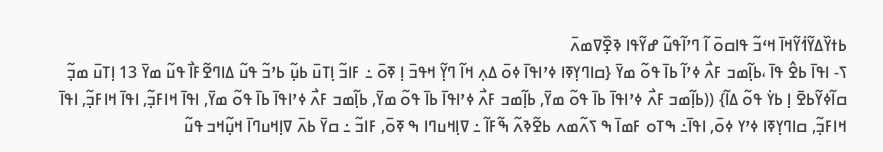ߕߙߌ߰ߡߌ߬ߗ߭ߌ߬ߞߊ߫ ߞߵߏ߬ ߟߊߛߋ߫ ߊ߬ ߣߴߊ߬ߟߎ߬ ߝߌ߬ߟߊ ߢߐ߲߰ߜߘߍ߫
ߖ- ߊߟߊ߫ ߕߐ߮ ߟߊ߫ ،ߕߊ߲߬ߘߏ ߓߍ߯ ߦߴߊ߬ ߕߊ߫ ߟߋ߬ ߘߌ߫ {ߛߊߣߌ߲ߧߊ ߦߴߊߟߊ߫ ߦߋ߫ ߡߍ߲ ߞߊ߬ ߣߌ߲߬ ߞߟߏ߫ ߊ߲ ߧߋ߫ ߸ ߓߊߏ߬ ߊ߲ߠߎ߫ ߕߎ߲߬ ߕߴߏ߬ ߟߎ߬ ߡߊߣߐ߬ߓߊ߯ ߟߎ߬ ߘߌ߫ 13 ߊ߲ߠߎ߫ ߘߏ߲߬ ߛߊ߬ߦߌ߬ߕߐ߫ ߊ߲ ߕߌ߭ ߟߋ߬ ߡߊ߬} ((ߕߊ߲߬ߘߏ ߓߍ߯ ߦߴߊߟߊ߫ ߕߊ߫ ߟߋ߬ ߘߌ߫, ߕߊ߲߬ߘߏ ߓߍ߯ ߦߴߊߟߊ߫ ߕߊ߫ ߟߋ߬ ߘߌ߫, ߕߊ߲߬ߘߏ ߓߍ߯ ߦߴߊߟߊ߫ ߕߊ߫ ߟߋ߬ ߘߌ߫, ߊߟߊ߫ ߞߊߓߏ߲߬, ߊߟߊ߫ ߞߊߓߏ߲߬, ߊߟߊ߫ ߞߊߓߏ߲߬, ߛߊߣߌ߲ߧߊ ߦߴߌ ߦߋ߫, ߊߟߊ߫߸ ߒߠߋ ߓߘߊ߫ ߒ ߖߍ߬ߘߍ ߕߐ߬ߢߍ߬ ߒ߬ߓߊ߬ ߸ ߜߊ߲ߞߎߣߊ ߒ ߧߋ߫, ߓߊߏ߬ ߸ ߛߌ߫ ߕߍ߫ ߜߊ߲ߞߎߣߊ߫ ߞߎ߲߬ߞߏ ߟߎ߬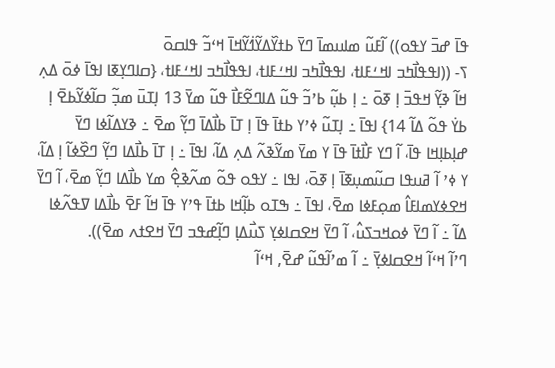ߟߊ߫ ߝߏ߫ ߌߟߋ)) ߊ߬ߓߎ߬ ߘߊߎߘߊ߫ ߣߌ߫ ߕߙߌ߰ߡߌ߬ߗ߭ߌ߬ߞߊ߫ ߞߵߏ߬ ߟߊߛߋ߫
ߖ- ((ߊߟߟߊ߯ߤߏ ߊߞߑߓߊߙ، ߊߟߟߊ߯ߤߏ ߊߞߑߓߊߙ، ߊߟߟߊ߯ߤߏ ߊߞߑߓߊߙ، {ߛߊߣߌ߲ߧߊ ߊߟߊ߫ ߦߋ߫ ߡߍ߲ ߞߊ߬ ߢߌ߲߬ ߞߟߏ߫ ߊ߲ ߧߋ߫ ߸ ߊ߲ ߕߎ߲߬ ߕߴߏ߬ ߟߎ߬ ߡߊߣߐ߬ߓߊ߯ ߟߎ߬ ߘߌ߫ 13 ߊ߲ߠߎ߫ ߘߏ߲߬ ߛߊ߬ߦߌ߬ߕߐ߫ ߊ߲ ߕߌ߭ ߟߋ߬ ߡߊ߬ 14} ߊߟߊ߫ ߸ ߊ߲ߠߎ߬ ߦߴߌ ߕߙߊ߫ ߟߊ߫ ߊ߲ ߠߊ߫ ߕߊ߯ߡߊ߫ ߣߌ߲߬ ߘߐ߫ ߸ ߢߌߡߊ߬ߦߊ ߣߌ߫ ߝߊ߲ߕߊ߲ߞߊ ߟߊ߫، ߊ߬ ߣߌ ߓߊ߯ߙߊ߫ ߟߊ߫ ߌ ߘߌ߫ ߘߌ߬ߢߍ߬ ߡߍ߲ ߡߊ߬، ߊߟߊ߫ ߸ ߊ߲ ߠߊ߫ ߕߊ߯ߡߊ ߣߌ߲߬ ߣߐ߰ߦߊ߬ ߊ߲ ߡߊ߬، ߌ ߦߴ ߊ߬ ߥߎߟߊ ߛߎ߬ߘߎ߲ߧߊ߫ ߊ߲ ߧߋ߫، ߊߟߊ ߸ ߌߟߋ ߟߋ߬ ߘߍ߬ߢߐ߲߮ ߘߌ ߕߊ߯ߡߊ ߣߌ߲߬ ߘߐ߫، ߊ߬ ߣߌ߫ ߞߐߦߌߘߊߓߊ߮ ߘߋ߲ߓߦߊ ߘߐ߫، ߊߟߊ߫ ߸ ߒߠߋ ߕߊ߲߬ߞߊ ߕߙߊ߫ ߟߴߌ ߟߊ߫ ߞߊ߬ ߓߐ߫ ߕߊ߯ߡߊ ߜߟߍ߬ߦߊ ߡߊ߬ ߸ ߊ߬ ߣߌ߫ ߦߋߞߏߖߎ߮، ߊ߬ ߣߌ߫ ߞߐߛߊߦߌ߲ ߖߎ߯ߡߊ߲ ߣߊ߲߬ߝߟߏ ߣߌ߫ ߞߐߙߍ ߘߐ߫)).
ߣߴߊ߬ ߞߵߊ߬ ߞߐߛߊߦߌ߲߫ ߸ ߊ߬ ߘߴߊ߬ߟߎ߬ ߝߐ߫, ߞߵߊ߬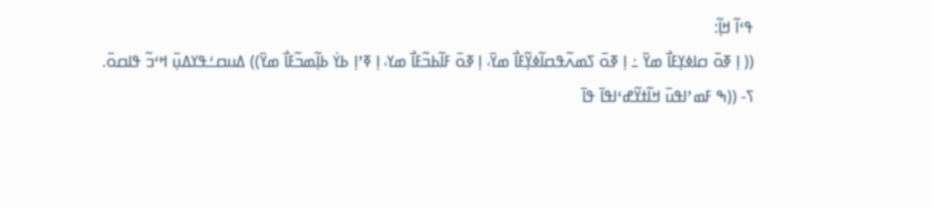ߟߵߊ߬ ߞߊ߲߬:
(( ߊ߲ ߧߋ߫ ߛߊߦߌ߲ߓߊ߯ ߘߌ߫ ߸ ߊ߲ ߧߋ߫ ߖߘߍ߬ߟߛߊ߬ߦߌ߲߬ߓߊ߯ ߘߌ߫، ߊ߲ ߧߋ߫ ߓߊ߬ߕߏ߬ߓߊ߯ ߘߌ، ߊ߲ ߧߴߊ߲ ߕߌ߭ ߕߊ߲߬ߘߏ߬ߓߊ߯ ߘߌ߫)) ߡߎߛߑߟߌߡߎ߲߫ ߞߵߏ߬ ߟߊߛߋ߫.
ߖ- ((ߒ ߓߘߴߊߟߎ߫ ߞߊ߬ߙߌ߬ߝߵߊߟߊ߫ ߟߊ߫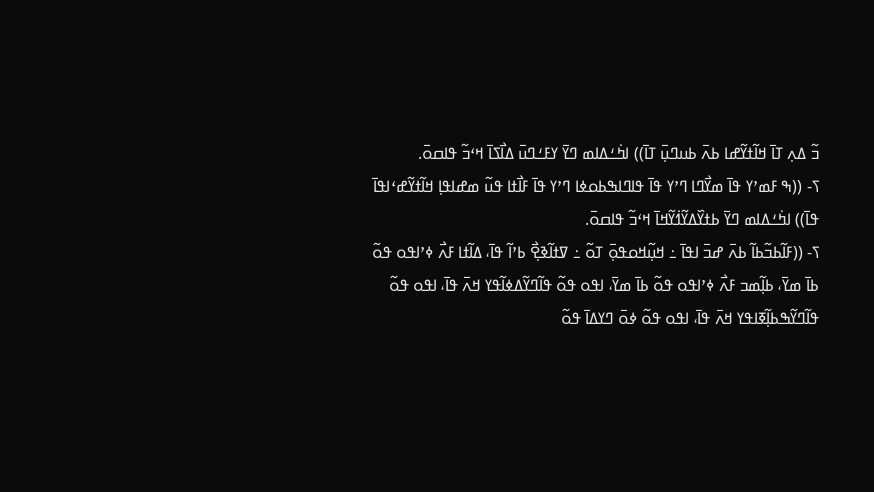ߏ߬ ߡߍ߲ ߠߊ߫ ߞߊ߬ߙߌ߬ߝߊ ߕߍ߫ ߕߎߣߎ߲߫ ߠߊ߫)) ߊߤ߭ߑߡߊߘ ߣߌ߫ ߌߓߑߣߎ߫ ߡߊ߯ߖߊ߫ ߞߵߏ߬ ߟߊߛߋ߫.
ߖ- ((ߒ ߓߘߴߌ ߟߊ߫ ߘߌ߯ߣߊ ߣߴߌ ߟߊ߫ ߟߊߣߊߒߕߋߦߊ ߣߴߌ ߟߊ߫ ߓߊ߯ߙߊ ߟߎ߬ ߘߝߊߟߊ߲ ߞߊ߬ߙߌ߬ߝߵߊߟߊ߫ ߟߊ߫)) ߊߤ߭ߑߡߊߘ ߣߌ߫ ߕߙߌ߰ߡߌ߬ߗ߭ߌ߬ߞߊ߫ ߞߵߏ߬ ߟߊߛߋ߫.
ߖ- ((ߓߊ߬ߕߏ߬ߕߊ߬ ߕߍ߫ ߝߏ߫ ߊߟߊ߫ ߸ ߞߎ߲߬ߞߋߟߋ߲߫ ߠߋ߬ ߸ ߜߙߊ߬ߢߐ߲߯ ߕߴߊ߬ ߟߊ߫، ߡߊ߬ߙߊ ߓߍ߯ ߦߴߊߟߋ ߟߋ߬ ߕߊ߫ ߘߌ߫، ߕߊ߲߬ߘߏ ߓߍ߯ ߦߴߊߟߋ ߟߋ߬ ߕߊ߫ ߘߌ߫، ߊߟߋ ߟߋ߬ ߟߊ߬ߣߌ߬ߡߦߊ߬ߟߌ ߞߍ߫ ߟߊ߫، ߊߟߋ ߟߋ߬ ߟߊ߬ߣߌ߬ߒߕߊ߲߬ߧߊߟߌ ߞߍ߫ ߟߊ߫، ߊߟߋ ߟߋ߬ ߦߋ߫ ߣߌߡߊ߫ ߟߋ߬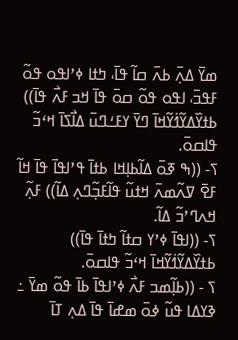ߘߌ߫ ߡߍ߲߫ ߕߍ߫ ߛߊ߬ ߟߊ߫، ߤߙߊ ߦߴߊߟߋ ߟߋ߬ ߓߟߏ߫، ߊߟߋ ߟߋ߬ ߛߋ߫ ߟߊ߫ ߞߏ ߓߍ߯ ߟߊ߫)) ߕߙߌ߰ߡߌ߬ߗ߭ߌ߬ߞߊ߫ ߣߌ߫ ߌߓߑߣߎ߫ ߡߊ߯ߖߊ߫ ߞߵߏ߬ ߟߊߛߋ߫.
ߖ- ((ߒ ߧߋ߫ ߡߊ߬ߕߊ߲ߞߊ ߕߙߊ߫ ߟߴߊߟߊ߫ ߟߊ߫ ߞߊ߬ ߓߐ߫ ߜߍ߬ߘߍ߫ ߞߙߎ߬ ߟߊ߬ߓߏ߲߬ߣߍ߲ ߡߊ߬)) ߓߍ߲߬ ߞߍߣߴߏ߬ ߡߊ߬.
ߖ- ((ߊߟߊ߫ ߦߴߌ ߛߙߊ߬ ߤߙߊ߫ ߟߊ߫)) ߕߙߌ߰ߡߌ߬ߗ߭ߌ߬ߞߊ߫ ߞߵߏ߬ ߟߊߛߋ߫.
ߖ - ((ߕߊ߲߬ߘߏ ߓߍ߯ ߦߴߊߟߊ߫ ߕߊ߫ ߟߋ߬ ߘߌ߫ ߸ ߢߌߡߊ ߟߎ߬ ߦߋ߫ ߘߝߊ߫ ߟߊ߫ ߡߍ߲ ߠߊ߫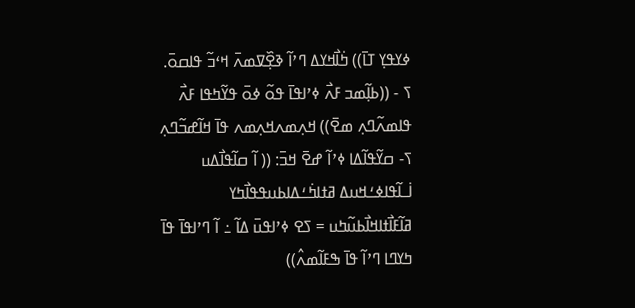ߦߌߟߌ߲ ߠߊ߫)) ߤ߭ߊ߯ߞߌߡ ߣߴߊ߬ ߢߐ߲߰ߜߘߍ߫ ߞߵߏ߬ ߟߊߛߋ߫.
ߖ - ((ߕߊ߲߬ߘߏ ߓߍ߯ ߦߴߊߟߊ߫ ߟߋ߬ ߦߋ߫ ߟߌ߬ߤߟߊ ߓߍ߯ ߟߊߘߍ߬ߣߍ߲ ߘߐ߫)) ߞߍ߲ߘߍߞߍ߲ߘߍ ߟߊ߫ ߞߊ߬ߝߏ߬ߣߍ߲
ߖ- ߛߌ߬ߟߊ߬ߡߊ ߦߴߊ߬ ߝߐ߫ ߞߏ߫: (( ߊ߬ ߛߊ߬ߟߊ߯ߡߎ ߊ߭ߺߊ߬ߟߊߦߑߞߎߡ ߥߙߊߤ߭ߑߡߊߕߎߟߟߊ߯ߤߌ ߥߊ߬ߓߊ߯ߙߊߞߊ߯ߕߎ߬ߤߎ = ߖߐ ߦߴߊߟߎ߫ ߡߊ߬ ߸ ߊ߬ ߣߴߊߟߊ߫ ߟߊ߫ ߤߌߣߊ ߣߴߊ߬ ߟߊ߫ ߒߓߊ߬ߘߍ߮))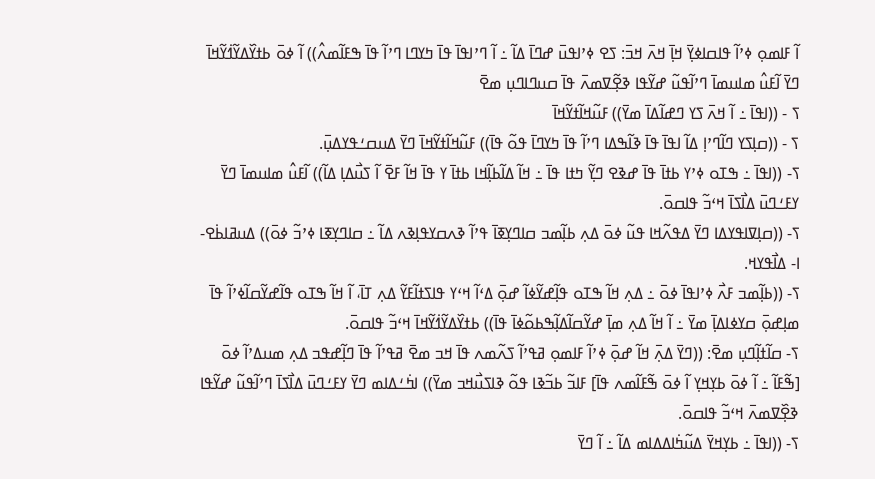ߊ߬ ߓߊߘߋ߲ ߦߴߊ߬ ߟߊߛߊߦߌ߲߫ ߞߊ߲߫ ߞߍ߫ ߞߏ߫: ߖߐ ߦߴߊߟߎ߫ ߝߣߊ߫ ߡߊ߬ ߸ ߊ߬ ߣߴߊߟߊ߫ ߟߊ߫ ߤߌߣߊ ߣߴߊ߬ ߟߊ߫ ߒߓߊ߬ߘߍ߮)) ߊ߬ ߦߋ߫ ߕߙߌ߰ߡߌ߬ߗ߭ߌ߬ߞߊ߫ ߣߌ߫ ߊ߬ߓߎ߮ ߘߊߎߘߊ߫ ߣߴߊ߬ߟߎ߬ ߝߌ߬ߟߊ ߢߐ߲߬ߜߘߍ߫ ߟߊ߫ ߛߎߣߊߣߎ߲ ߘߐ߫
ߖ - ((ߊߟߊ߫ ߸ ߊ߬ ߞߍ߫ ߖߌ ߣߝߊ߬ߡߊ߫ ߘߌ߫)) ߓߎ߬ߞߊ߬ߙߌ߬ߞߊ߫
ߖ - ((ߛߊ߲ߖߌ ߣߊ߬ߣߴߊ߲ ߡߊ߬ ߊߟߊ߫ ߟߊ߫ ߢߊ߬ߒߡߊ ߣߴߊ߬ ߟߊ߫ ߤߌߣߊ߫ ߟߋ߬ ߟߊ߫)) ߓߎ߬ߞߊ߬ߙߌ߬ߞߊ߫ ߣߌ߫ ߡߎߛߑߟߌߡߎ߲߫.
ߖ- ((ߊߟߊ߫ ߸ ߒߠߋ ߦߴߌ ߕߙߊ߫ ߟߊ߫ ߝߢߐ ߣߌ߲߬ ߤߙߊ ߟߊ߫ ߸ ߞߊ߬ ߡߊ߬ߕߊ߲߬ߞߊ ߕߙߊ߫ ߌ ߟߊ߫ ߞߊ߬ ߓߐ߫ ߊ߬ ߖߎ߯ߡߊ߲ ߡߊ߬)) ߊ߬ߓߎ߮ ߘߊߎߘߊ߫ ߣߌ߫ ߌߓߑߣߎ߫ ߡߊ߯ߖߊ߫ ߞߵߏ߬ ߟߊߛߋ߫.
ߖ- ((ߛߊ߲ߜߊߟߌߡߊ ߣߌ߫ ߡߟߍ߬ߞߊ ߟߎ߬ ߦߋ߫ ߡߍ߲ ߕߊ߲߬ߘߏ ߛߊߣߌ߲ߧߊ߫ ߟߴߊ߬ ߢߍߛߌߟߊ߲ߢߍ ߡߊ߬ ߸ ߛߊߣߌ߲ߧߊ ߦߴߏ߬ ߦߋ߫)) ߡߎߥߊߕ߭ߐ-ߊ- ߡߊ߯ߟߌߞ.
ߖ- ((ߕߊ߲߬ߘߏ ߓߍ߯ ߦߴߊߟߊ߫ ߦߋ߫ ߸ ߡߍ߲ ߞߊ߬ ߒߠߋ ߟߊ߲߬ߝߌ߬ߦߊ߬ ߝߋ߲߫ ߡߵߊ߬ ߞߵߌ ߟߊߖߙߊ߬ߓߌ߬ ߡߍ߲ ߠߊ߫، ߊ߬ ߞߊ߬ ߒߠߋ ߟߊ߬ߝߌ߬ߛߊ߬ߦߴߊ߬ ߟߊ߫ ߘߊ߲ߝߋ߲߫ ߛߌߦߊߡߊ߲߫ ߘߌ߫ ߸ ߊ߬ ߞߊ߬ ߡߍ߲ ߘߊ߲߫ ߝߌ߬ߛߊ߬ߡߊ߲߬ߒߕߋ߬ߦߊ߫ ߟߊ߫)) ߕߙߌ߰ߡߌ߬ߗ߭ߌ߬ߞߊ߫ ߞߵߏ߬ ߟߊߛߋ߫.
ߖ- ߛߊ߬ߙߊ߲߬ߣߎ߲ ߘߐ߫: ((ߣߌ߫ ߡߍ߲߫ ߞߊ߬ ߝߋ߲߫ ߦߴߊ߬ ߓߊߘߋ߲ ߥߟߴߊ߬ ߖߍ߬ߘߍ ߟߊ߫ ߞߏ ߘߐ߫ ߥߟߴߊ߬ ߟߊ߫ ߣߊ߲߬ߝߟߏ ߡߍ߲ ߘߎߡߴߊ߬ ߦߋ߫ [ߒ߬ߓߊ߬ ߸ ߊ߬ ߦߋ߫ ߕߌ߲ߞߌ߲ ߊ߬ ߦߋ߫ ߒ߬ߓߊ߬ߘߍ ߟߊ߫] ߓߊߏ߬ ߕߏ߬ߢߊ ߟߋ߬ ߢߊߖߎ߯ߞߏ ߘߌ߫)) ߊߤ߭ߑߡߊߘ ߣߌ߫ ߌߓߑߣߎ߫ ߡߊ߯ߖߊ߫ ߣߴߊ߬ߟߎ߬ ߝߌ߬ߟߊ ߢߐ߲߰ߜߘߍ߫ ߞߵߏ߬ ߟߊߛߋ߫.
ߖ- ((ߊߟߊ߫ ߸ ߕߌ߲ߞߌ߫ ߡߎ߬ߤ߭ߊߡߡߊߘ ߡߊ߬ ߸ ߊ߬ ߣߌ߫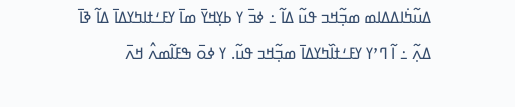ߡߎ߬ߤ߭ߊߡߡߊߘ ߘߏ߲߬ߞߏ ߟߎ߬ ߡߊ߬ ߸ ߦߏ߫ ߌ ߕߌ߲ߞߌ߫ ߘߊ߫ ߌߓߑߙߊߤߌߡߊ߫ ߡߊ߬ ߢߊ߫ ߡߍ߲߬ ߸ ߊ߬ ߣߴߌ ߌߓߑߙߊ߰ߤߌߡߊ߫ ߘߏ߲߬ߞߏ ߟߎ߬. ߌ ߦߋ߫ ߒߓߊ߬ߘߍ߮ ߞߍ߫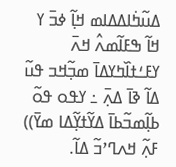ߡߎ߬ߤ߭ߊߡߡߊߘ ߞߊ߲߬ ߦߏ߫ ߌ ߞߊ߬ ߒߓߊ߬ߘߍ߮ ߞߍ߫ ߌߓߑߙߊ߰ߤߌߡߊ߫ ߘߏ߲߬ߞߏ ߟߎ߬ ߡߊ߬ ߢߊ߫ ߡߍ߲߫ ߸ ߌߟߋ ߟߋ߬ ߕߊ߲߬ߘߏ߬ߕߊ߫ ߡߌ߬ߙߌ߲߬ߡߊ ߘߌ߫)) ߓߍ߲߬ ߞߍߣߴߏ߬ ߡߊ߬.